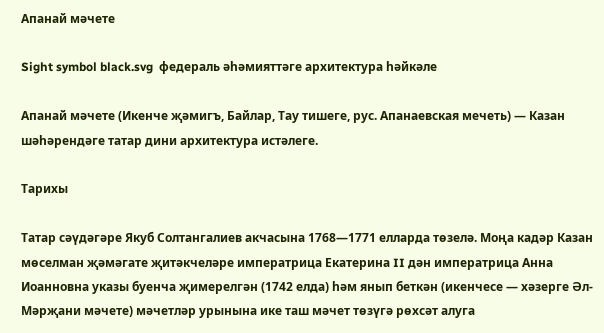Апанай мәчете

Sight symbol black.svg  федераль әһәмияттәге архитектура һәйкәле

Апанай мәчете (Икенче җәмигъ, Байлар, Тау тишеге, рус. Апанаевская мечеть) — Казан шәһәрендәге татар дини архитектура истәлеге.

Тарихы

Татар сәүдәгәре Якуб Солтангалиев акчасына 1768—1771 елларда төзелә. Моңа кадәр Казан мөселман җәмәгате җитәкчеләре императрица Екатерина II дән императрица Анна Иоанновна указы буенча җимерелгән (1742 елда) һәм янып беткән (икенчесе — хәзерге Әл-Мәрҗани мәчете) мәчетләр урынына ике таш мәчет төзүгә рөхсәт алуга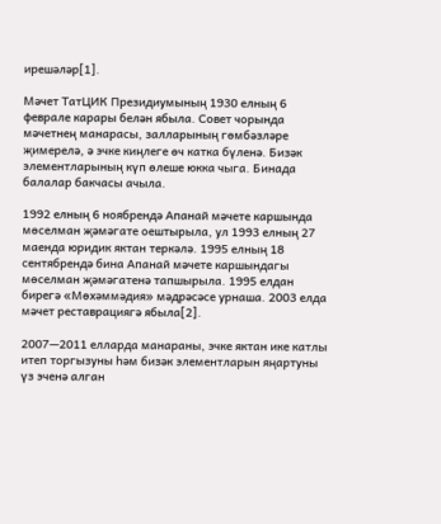ирешәләр[1].

Мәчет ТатЦИК Президиумының 1930 елның 6 феврале карары белән ябыла. Совет чорында мәчетнең манарасы, залларының гөмбәзләре җимерелә, ә эчке киңлеге өч катка бүленә. Бизәк элементларының күп өлеше юкка чыга. Бинада балалар бакчасы ачыла.

1992 елның 6 ноябрендә Апанай мәчете каршында мөселман җәмәгате оештырыла, ул 1993 елның 27 маенда юридик яктан теркәлә. 1995 елның 18 сентябрендә бина Апанай мәчете каршындагы мөселман җәмәгатенә тапшырыла. 1995 елдан бирегә «Мөхәммәдия» мәдрәсәсе урнаша. 2003 елда мәчет реставрациягә ябыла[2].

2007—2011 елларда манараны, эчке яктан ике катлы итеп торгызуны һәм бизәк элементларын яңартуны үз эченә алган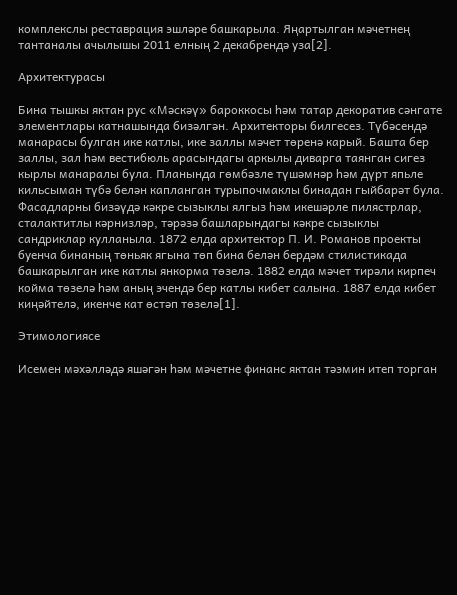комплекслы реставрация эшләре башкарыла. Яңартылган мәчетнең тантаналы ачылышы 2011 елның 2 декабрендә уза[2].

Архитектурасы

Бина тышкы яктан рус «Мәскәү» бароккосы һәм татар декоратив сәнгате элементлары катнашында бизәлгән. Архитекторы билгесез. Түбәсендә манарасы булган ике катлы, ике заллы мәчет төренә карый. Башта бер заллы, зал һәм вестибюль арасындагы аркылы диварга таянган сигез кырлы манаралы була. Планында гөмбәзле түшәмнәр һәм дүрт япьле кильсыман түбә белән капланган турыпочмаклы бинадан гыйбарәт була. Фасадларны бизәүдә кәкре сызыклы ялгыз һәм икешәрле пилястрлар, сталактитлы кәрнизләр, тәрәзә башларындагы кәкре сызыклы сандриклар кулланыла. 1872 елда архитектор П. И. Романов проекты буенча бинаның төньяк ягына төп бина белән бердәм стилистикада башкарылган ике катлы янкорма төзелә. 1882 елда мәчет тирәли кирпеч койма төзелә һәм аның эчендә бер катлы кибет салына. 1887 елда кибет киңәйтелә, икенче кат өстәп төзелә[1].

Этимологиясе

Исемен мәхәлләдә яшәгән һәм мәчетне финанс яктан тәэмин итеп торган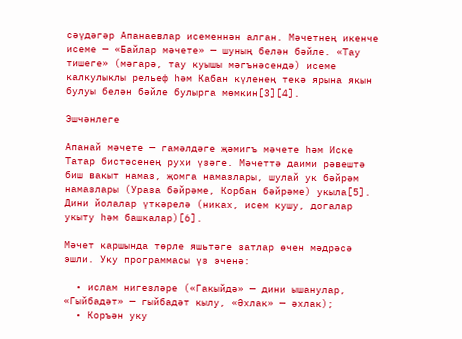сәүдәгәр Апанаевлар исеменнән алган. Мәчетнең икенче исеме — «Байлар мәчете» — шуның белән бәйле. «Тау тишеге» (мәгарә, тау куышы мәгънәсендә) исеме калкулыклы рельеф һәм Кабан күленең текә ярына якын булуы белән бәйле булырга мөмкин[3][4].

Эшчәнлеге

Апанай мәчете — гамәлдәге җәмигъ мәчете һәм Иске Татар бистәсенең рухи үзәге. Мәчеттә даими рәвештә биш вакыт намаз, җомга намазлары, шулай ук бәйрәм намазлары (Ураза бәйрәме, Корбан бәйрәме) укыла[5]. Дини йолалар үткәрелә (никах, исем кушу, догалар укыту һәм башкалар)[6].

Мәчет каршында төрле яшьтәге затлар өчен мәдрәсә эшли. Уку программасы үз эченә:

  • ислам нигезләре («Гакыйдә» — дини ышанулар, «Гыйбадәт» — гыйбадәт кылу, «Әхлак» — әхлак);
  • Коръән уку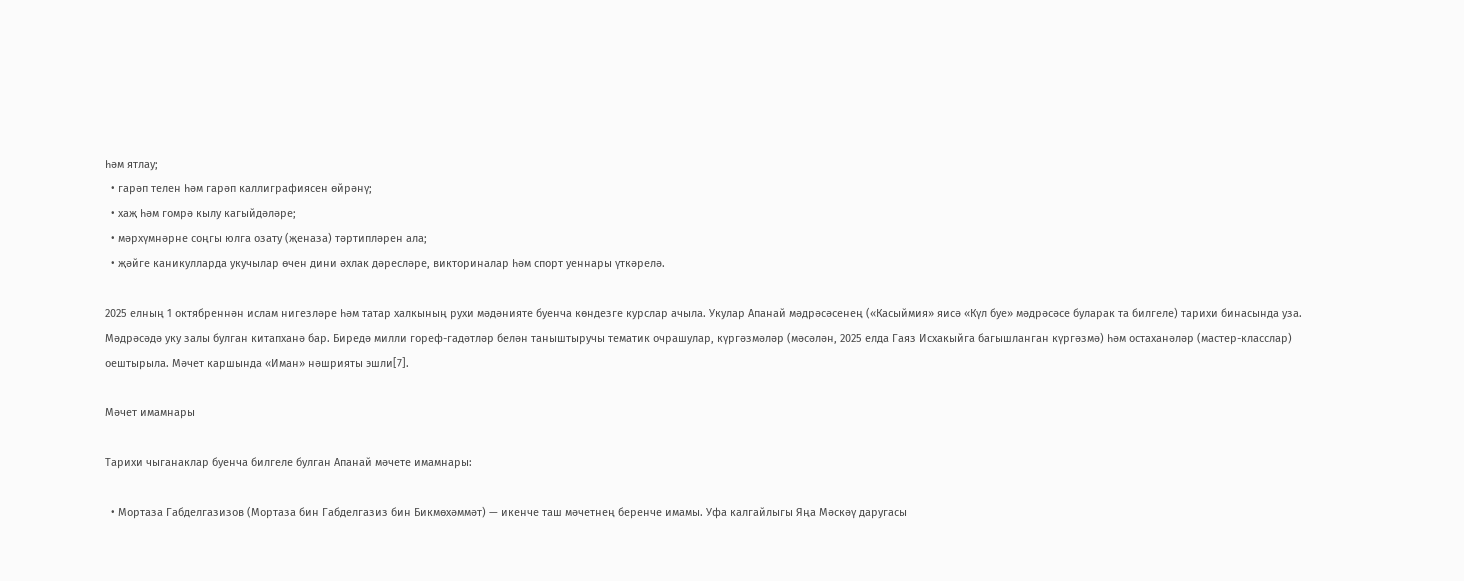һәм ятлау;
  • гарәп телен һәм гарәп каллиграфиясен өйрәнү;
  • хаҗ һәм гомрә кылу кагыйдәләре;
  • мәрхүмнәрне соңгы юлга озату (җеназа) тәртипләрен ала;
  • җәйге каникулларда укучылар өчен дини әхлак дәресләре, викториналар һәм спорт уеннары үткәрелә.

2025 елның 1 октябреннән ислам нигезләре һәм татар халкының рухи мәдәнияте буенча көндезге курслар ачыла. Укулар Апанай мәдрәсәсенең («Касыймия» яисә «Күл буе» мәдрәсәсе буларак та билгеле) тарихи бинасында уза. Мәдрәсәдә уку залы булган китапханә бар. Биредә милли гореф-гадәтләр белән таныштыручы тематик очрашулар, күргәзмәләр (мәсәлән, 2025 елда Гаяз Исхакыйга багышланган күргәзмә) һәм остаханәләр (мастер-класслар) оештырыла. Мәчет каршында «Иман» нәшрияты эшли[7].

Мәчет имамнары

Тарихи чыганаклар буенча билгеле булган Апанай мәчете имамнары:

  • Мортаза Габделгазизов (Мортаза бин Габделгазиз бин Бикмөхәммәт) — икенче таш мәчетнең беренче имамы. Уфа калгайлыгы Яңа Мәскәү даругасы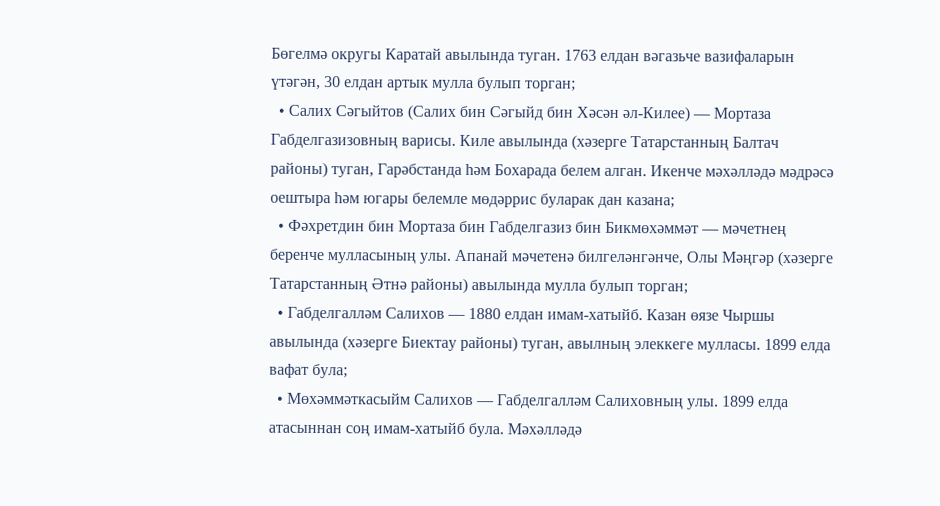Бөгелмә округы Каратай авылында туган. 1763 елдан вәгазьче вазифаларын үтәгән, 30 елдан артык мулла булып торган;
  • Салих Сәгыйтов (Салих бин Сәгыйд бин Хәсән әл-Килее) — Мортаза Габделгазизовның варисы. Киле авылында (хәзерге Татарстанның Балтач районы) туган, Гарәбстанда һәм Бохарада белем алган. Икенче мәхәлләдә мәдрәсә оештыра һәм югары белемле мөдәррис буларак дан казана;
  • Фәхретдин бин Мортаза бин Габделгазиз бин Бикмөхәммәт — мәчетнең беренче мулласының улы. Апанай мәчетенә билгеләнгәнче, Олы Мәңгәр (хәзерге Татарстанның Әтнә районы) авылында мулла булып торган;
  • Габделгалләм Салихов — 1880 елдан имам-хатыйб. Казан өязе Чыршы авылында (хәзерге Биектау районы) туган, авылның элеккеге мулласы. 1899 елда вафат була;
  • Мөхәммәткасыйм Салихов — Габделгалләм Салиховның улы. 1899 елда атасыннан соң имам-хатыйб була. Мәхәлләдә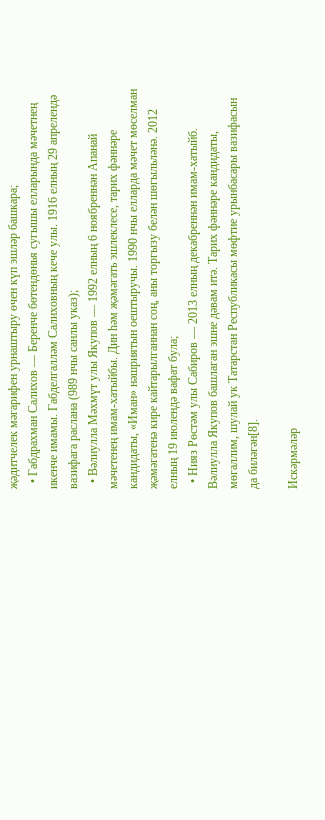җәдитчелек мәгарифен урнаштыру өчен күп эшләр башкара;
  • Габдрахман Салихов — Беренче бөтендөнья сугышы елларында мәчетнең икенче имамы. Габделгалләм Салиховның кече улы. 1916 елның 29 апрелендә вазифага раслана (989 нчы санлы указ);
  • Вәлиулла Мәхмүт улы Якупов — 1992 елның 6 ноябреннән Апанай мәчетенең имам-хатыйбы. Дин һәм җәмәгать эшлеклесе, тарих фәннәре кандидаты, «Иман» нәшриятын оештыручы. 1990 нчы елларда мәчет мөселман җәмәгатенә кире кайтарылганнан соң, аны торгызу белән шөгыльләнә. 2012 елның 19 июлендә вафат була;
  • Нияз Рөстәм улы Сабиров — 2013 елның декабреннән имам-хатыйб. Вәлиулла Якупов башлаган эшне дәвам итә. Тарих фәннәре кандидаты, мөгаллим, шулай ук Татарстан Республикасы мөфтие урынбасары вазифасын да биләгән[8].

Искәрмәләр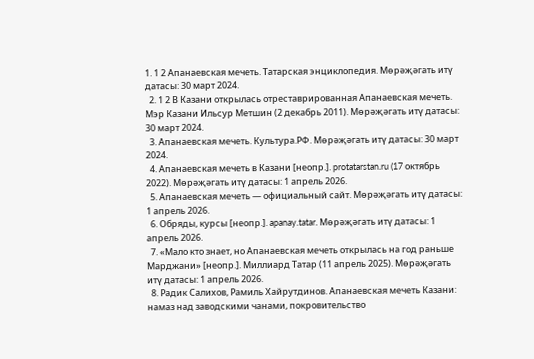1. 1 2 Апанаевская мечеть. Татарская энциклопедия. Мөрәҗәгать итү датасы: 30 март 2024.
  2. 1 2 В Казани открылась отреставрированная Апанаевская мечеть. Мэр Казани Ильсур Метшин (2 декабрь 2011). Мөрәҗәгать итү датасы: 30 март 2024.
  3. Апанаевская мечеть. Культура.РФ. Мөрәҗәгать итү датасы: 30 март 2024.
  4. Апанаевская мечеть в Казани [неопр.]. protatarstan.ru (17 октябрь 2022). Мөрәҗәгать итү датасы: 1 апрель 2026.
  5. Апанаевская мечеть — официальный сайт. Мөрәҗәгать итү датасы: 1 апрель 2026.
  6. Обряды, курсы [неопр.]. apanay.tatar. Мөрәҗәгать итү датасы: 1 апрель 2026.
  7. «Мало кто знает, но Апанаевская мечеть открылась на год раньше Марджани» [неопр.]. Миллиард Татар (11 апрель 2025). Мөрәҗәгать итү датасы: 1 апрель 2026.
  8. Радик Салихов, Рамиль Хайрутдинов. Апанаевская мечеть Казани: намаз над заводскими чанами, покровительство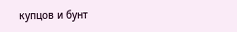купцов и бунт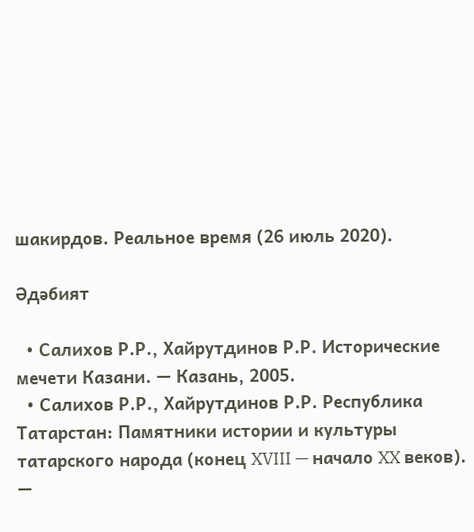шакирдов. Реальное время (26 июль 2020).

Әдәбият

  • Салихов Р.Р., Хайрутдинов Р.Р. Исторические мечети Казани. — Казань, 2005.
  • Салихов Р.Р., Хайрутдинов Р.Р. Республика Татарстан: Памятники истории и культуры татарского народа (конец XVIII — начало XX веков). —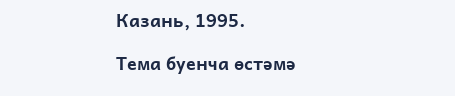Казань, 1995.

Тема буенча өстәмә